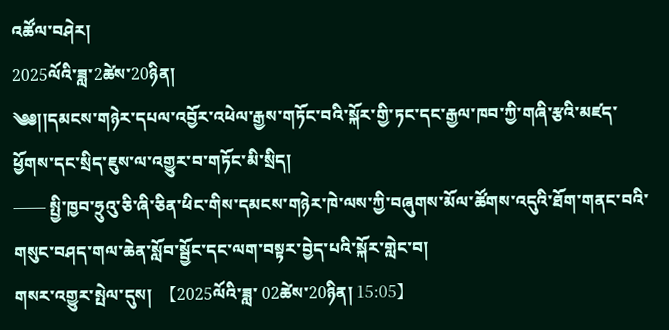འཚོལ་བཤེར།
2025ལོའི་ཟླ་2ཚེས་20ཉིན།
༄༅།།དམངས་གཉེར་དཔལ་འབྱོར་འཕེལ་རྒྱས་གཏོང་བའི་སྐོར་གྱི་ཏང་དང་རྒྱལ་ཁབ་ཀྱི་གཞི་རྩའི་མཛད་ཕྱོགས་དང་སྲིད་ཇུས་ལ་འགྱུར་བ་གཏོང་མི་སྲིད།
—— སྤྱི་ཁྱབ་ཧྲུའུ་ཅི་ཞི་ཅིན་ཕིང་གིས་དམངས་གཉེར་ཁེ་ལས་ཀྱི་བཞུགས་མོལ་ཚོགས་འདུའི་ཐོག་གནང་བའི་གསུང་བཤད་གལ་ཆེན་སློབ་སྦྱོང་དང་ལག་བསྟར་བྱེད་པའི་སྐོར་གླེང་བ།
གསར་འགྱུར་སྤེལ་དུས།  【2025ལོའི་ཟླ་ 02ཚེས་20ཉིན། 15:05】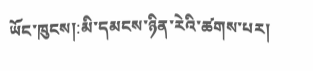ཡོང་ཁུངས།:མི་དམངས་ཉིན་རེའི་ཚགས་པར།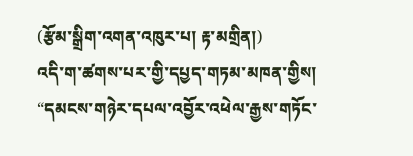(རྩོམ་སྒྲིག་འགན་འཁུར་པ། རྟ་མགྲིན།)
འདི་ག་ཚགས་པར་གྱི་དཔྱད་གཏམ་མཁན་གྱིས།
“དམངས་གཉེར་དཔལ་འབྱོར་འཕེལ་རྒྱས་གཏོང་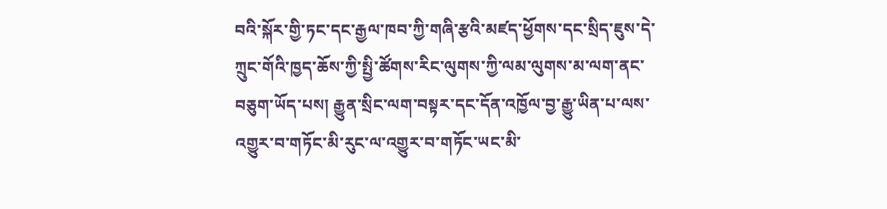བའི་སྐོར་གྱི་ཏང་དང་རྒྱལ་ཁབ་ཀྱི་གཞི་རྩའི་མཛད་ཕྱོགས་དང་སྲིད་ཇུས་དེ་ཀྲུང་གོའི་ཁྱད་ཆོས་ཀྱི་སྤྱི་ཚོགས་རིང་ལུགས་ཀྱི་ལམ་ལུགས་མ་ལག་ནང་བཅུག་ཡོད་པས། རྒྱུན་སྲིང་ལག་བསྟར་དང་དོན་འཁྱོལ་བྱ་རྒྱུ་ཡིན་པ་ལས་འགྱུར་བ་གཏོང་མི་རུང་ལ་འགྱུར་བ་གཏོང་ཡང་མི་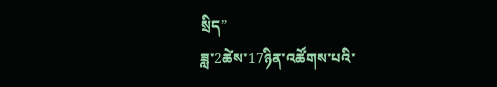སྲིད”
ཟླ་2ཚེས་17ཉིན་འཚོགས་པའི་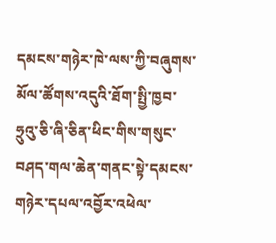དམངས་གཉེར་ཁེ་ལས་ཀྱི་བཞུགས་མོལ་ཚོགས་འདུའི་ཐོག་སྤྱི་ཁྱབ་ཧྲུའུ་ཅི་ཞི་ཅིན་ཕིང་གིས་གསུང་བཤད་གལ་ཆེན་གནང་སྟེ་དམངས་གཉེར་དཔལ་འབྱོར་འཕེལ་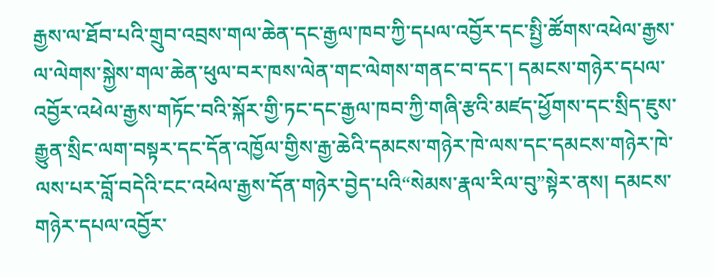རྒྱས་ལ་ཐོབ་པའི་གྲུབ་འབྲས་གལ་ཆེན་དང་རྒྱལ་ཁབ་ཀྱི་དཔལ་འབྱོར་དང་སྤྱི་ཚོགས་འཕེལ་རྒྱས་ལ་ལེགས་སྐྱེས་གལ་ཆེན་ཕུལ་བར་ཁས་ལེན་གང་ལེགས་གནང་བ་དང་། དམངས་གཉེར་དཔལ་འབྱོར་འཕེལ་རྒྱས་གཏོང་བའི་སྐོར་གྱི་ཏང་དང་རྒྱལ་ཁབ་ཀྱི་གཞི་རྩའི་མཛད་ཕྱོགས་དང་སྲིད་ཇུས་རྒྱུན་སྲིང་ལག་བསྟར་དང་དོན་འཁྱོལ་གྱིས་རྒྱ་ཆེའི་དམངས་གཉེར་ཁེ་ལས་དང་དམངས་གཉེར་ཁེ་ལས་པར་བློ་བདེའི་ངང་འཕེལ་རྒྱས་དོན་གཉེར་བྱེད་པའི“སེམས་རྣལ་རིལ་བུ”སྟེར་ནས། དམངས་གཉེར་དཔལ་འབྱོར་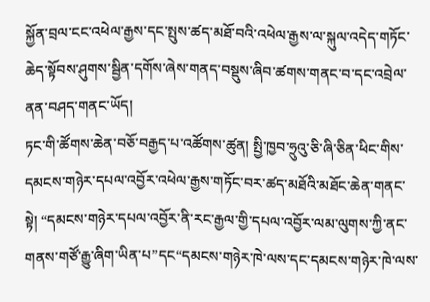སྐྱོན་བྲལ་ངང་འཕེལ་རྒྱས་དང་སྤུས་ཚད་མཐོ་བའི་འཕེལ་རྒྱས་ལ་སྐུལ་འདེད་གཏོང་ཆེད་སྟོབས་ཤུགས་སྦྱིན་དགོས་ཞེས་གནད་བསྡུས་ཞིབ་ཚགས་གནང་བ་དང་འབྲེལ་ནན་བཤད་གནང་ཡོད།
ཏང་གི་ཚོགས་ཆེན་བཅོ་བརྒྱད་པ་འཚོགས་ཚུན། སྤྱི་ཁྱབ་ཧྲུའུ་ཅི་ཞི་ཅིན་ཕིང་གིས་དམངས་གཉེར་དཔལ་འབྱོར་འཕེལ་རྒྱས་གཏོང་བར་ཚད་མཐོའི་མཐོང་ཆེན་གནང་སྟེ། “དམངས་གཉེར་དཔལ་འབྱོར་ནི་རང་རྒྱལ་གྱི་དཔལ་འབྱོར་ལམ་ལུགས་ཀྱི་ནང་གནས་གཙོ་རྒྱུ་ཞིག་ཡིན་པ”དང“དམངས་གཉེར་ཁེ་ལས་དང་དམངས་གཉེར་ཁེ་ལས་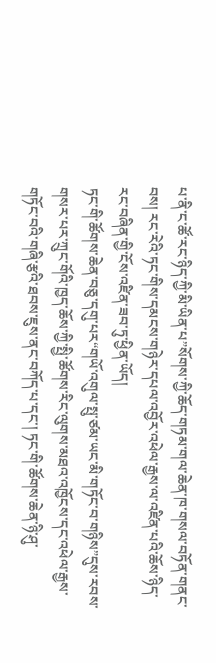པ་ནི་ང་ཚོ་རང་ཉིད་ཀྱི་མི་ཡིན་པ”སོགས་ཀྱི་ཆོད་གཏམ་གལ་ཆེན་ཁ་གསལ་བཏོན་གནང་བས། རང་རེའི་ཏང་གིས་དམངས་གཉེར་དཔལ་འབྱོར་འཕེལ་རྒྱས་ལ་འཛིན་པའི་ཆོས་ཉིད་རང་བཞིན་གྱི་ངོས་འཛིན་ཟབ་ཏུ་ཕྱིན་ཡོད།
ཏང་གི་ཚོགས་ཆེན་བཅུ་དགུ་པར“གཡོ་འགུལ་སྤུ་ཙམ་ཡང་མི་གཏོང་བ་གཉིས”དུས་རབས་གསར་པར་ཀྲུང་གོའི་ཁྱད་ཆོས་ཀྱི་སྤྱི་ཚོགས་རིང་ལུགས་མཐའ་འཁྱོངས་དང་འཕེལ་རྒྱས་གཏོང་བའི་གཞི་རྩའི་ཐབས་ཇུས་ནང་བཀོད་པ་དང་། ཏང་གི་ཚོགས་ཆེན་ཉི་ཤུ་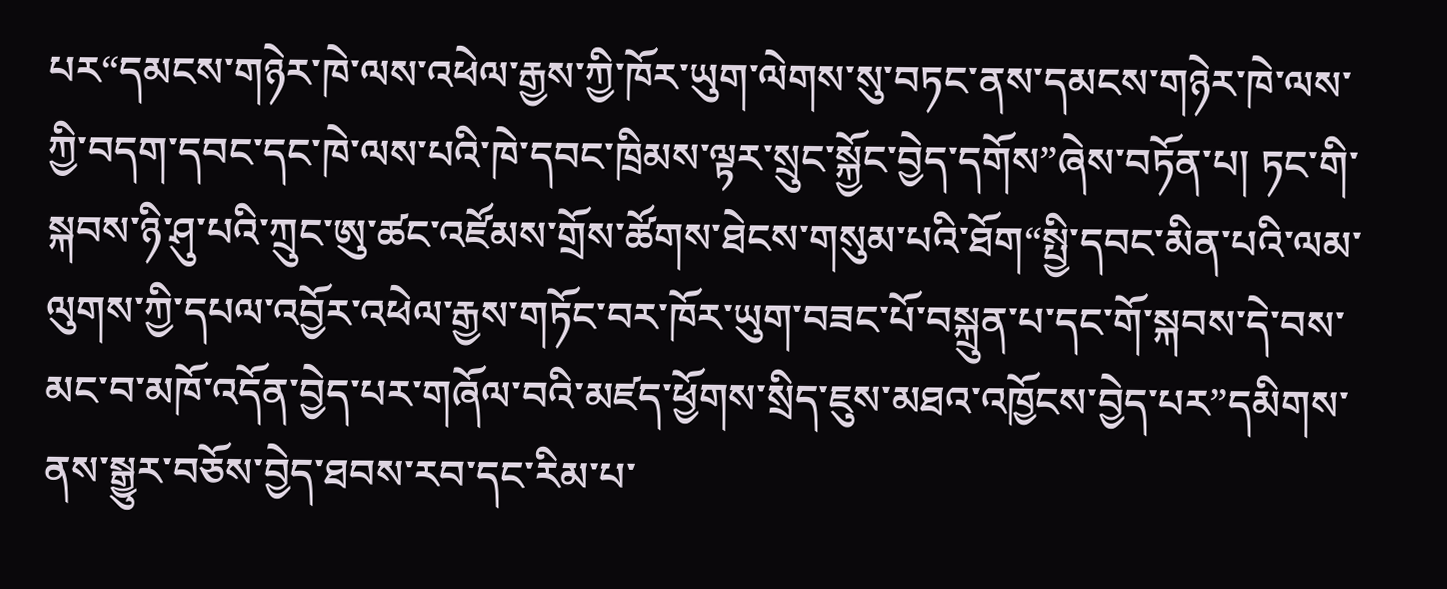པར“དམངས་གཉེར་ཁེ་ལས་འཕེལ་རྒྱས་ཀྱི་ཁོར་ཡུག་ལེགས་སུ་བཏང་ནས་དམངས་གཉེར་ཁེ་ལས་ཀྱི་བདག་དབང་དང་ཁེ་ལས་པའི་ཁེ་དབང་ཁྲིམས་ལྟར་སྲུང་སྐྱོང་བྱེད་དགོས”ཞེས་བཏོན་པ། ཏང་གི་སྐབས་ཉི་ཤུ་པའི་ཀྲུང་ཨུ་ཚང་འཛོམས་གྲོས་ཚོགས་ཐེངས་གསུམ་པའི་ཐོག“སྤྱི་དབང་མིན་པའི་ལམ་ལུགས་ཀྱི་དཔལ་འབྱོར་འཕེལ་རྒྱས་གཏོང་བར་ཁོར་ཡུག་བཟང་པོ་བསྐྲུན་པ་དང་གོ་སྐབས་དེ་བས་མང་བ་མཁོ་འདོན་བྱེད་པར་གཞོལ་བའི་མཛད་ཕྱོགས་སྲིད་ཇུས་མཐའ་འཁྱོངས་བྱེད་པར”དམིགས་ནས་སྒྱུར་བཅོས་བྱེད་ཐབས་རབ་དང་རིམ་པ་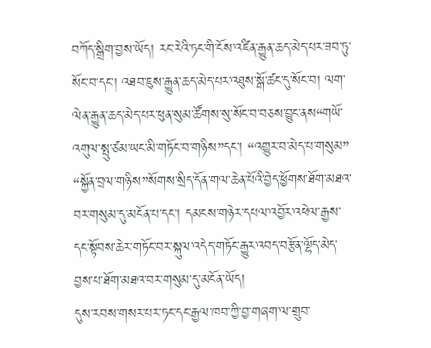བཀོད་སྒྲིག་བྱས་ཡོད། རང་རེའི་ཏང་གི་ངོས་འཛིན་རྒྱུན་ཆད་མེད་པར་ཟབ་ཏུ་སོང་བ་དང་། འཐབ་ཇུས་རྒྱུན་ཆད་མེད་པར་འཐུས་སྒོ་ཚང་དུ་སོང་བ། ལག་ལེན་རྒྱུན་ཆད་མེད་པར་ཕུན་སུམ་ཚོགས་སུ་སོང་བ་བཅས་བྱུང་ནས“གཡོ་འགུལ་སྤུ་ཙམ་ཡང་མི་གཏོང་བ་གཉིས”དང་། “འགྱུར་བ་མེད་པ་གསུམ” “སྐྱོན་བྲལ་གཉིས”སོགས་སྲིད་དོན་གལ་ཆེན་པོའི་བྱེད་ཕྱོགས་ཐོག་མཐའ་བར་གསུམ་དུ་མངོན་པ་དང་། དམངས་གཉེར་དཔལ་འབྱོར་འཕེལ་རྒྱས་དང་སྟོབས་ཆེར་གཏོང་བར་སྐུལ་འདེད་གཏོང་རྒྱུར་འབད་བརྩོན་ལྷོད་མེད་བྱས་པ་ཐོག་མཐའ་བར་གསུམ་དུ་མངོན་ཡོད།
དུས་རབས་གསར་པར་ཏང་དང་རྒྱལ་ཁབ་ཀྱི་བྱ་གཞག་ལ་གྲུབ་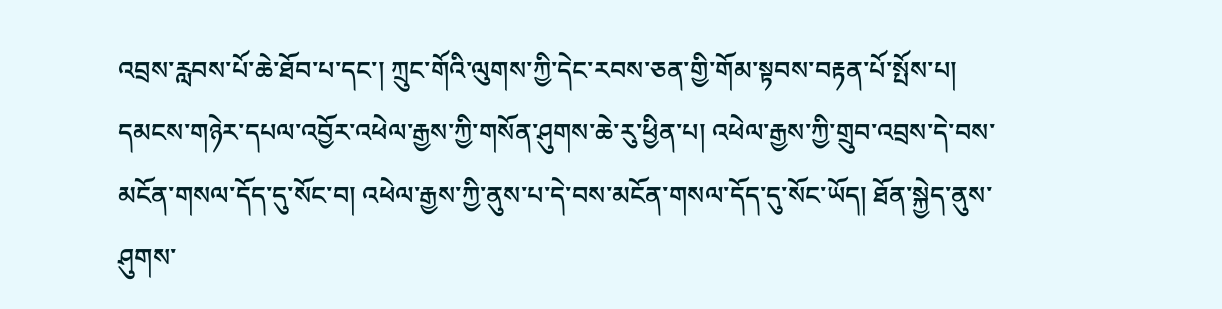འབྲས་རླབས་པོ་ཆེ་ཐོབ་པ་དང་། ཀྲུང་གོའི་ལུགས་ཀྱི་དེང་རབས་ཅན་གྱི་གོམ་སྟབས་བརྟན་པོ་སྤོས་པ། དམངས་གཉེར་དཔལ་འབྱོར་འཕེལ་རྒྱས་ཀྱི་གསོན་ཤུགས་ཆེ་རུ་ཕྱིན་པ། འཕེལ་རྒྱས་ཀྱི་གྲུབ་འབྲས་དེ་བས་མངོན་གསལ་དོད་དུ་སོང་བ། འཕེལ་རྒྱས་ཀྱི་ནུས་པ་དེ་བས་མངོན་གསལ་དོད་དུ་སོང་ཡོད། ཐོན་སྐྱེད་ནུས་ཤུགས་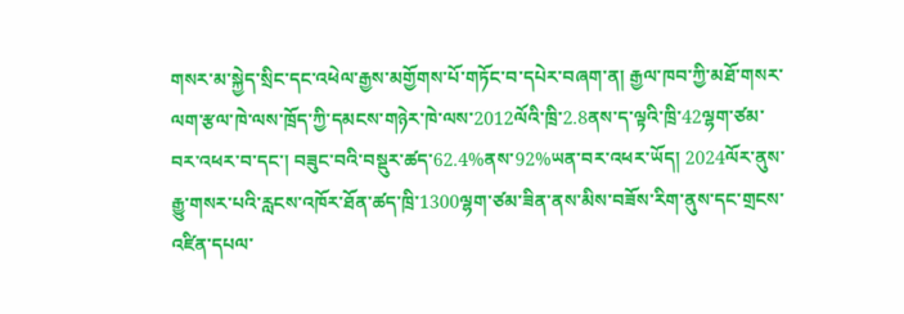གསར་མ་སྐྱེད་སྲིང་དང་འཕེལ་རྒྱས་མགྱོགས་པོ་གཏོང་བ་དཔེར་བཞག་ན། རྒྱལ་ཁབ་ཀྱི་མཐོ་གསར་ལག་རྩལ་ཁེ་ལས་ཁྲོད་ཀྱི་དམངས་གཉེར་ཁེ་ལས་2012ལོའི་ཁྲི་2.8ནས་ད་ལྟའི་ཁྲི་42ལྷག་ཙམ་བར་འཕར་བ་དང་། བཟུང་བའི་བསྡུར་ཚད་62.4%ནས་92%ཡན་བར་འཕར་ཡོད། 2024ལོར་ནུས་རྒྱུ་གསར་པའི་རླངས་འཁོར་ཐོན་ཚད་ཁྲི་1300ལྷག་ཙམ་ཟིན་ནས་མིས་བཟོས་རིག་ནུས་དང་གྲངས་འཛིན་དཔལ་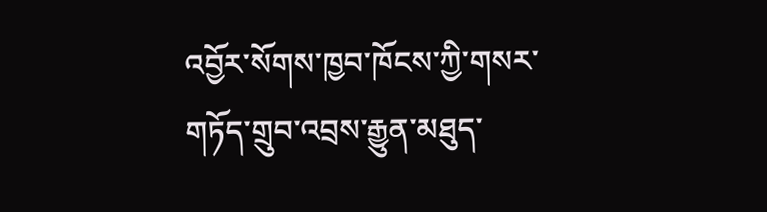འབྱོར་སོགས་ཁྱབ་ཁོངས་ཀྱི་གསར་གཏོད་གྲུབ་འབྲས་རྒྱུན་མཐུད་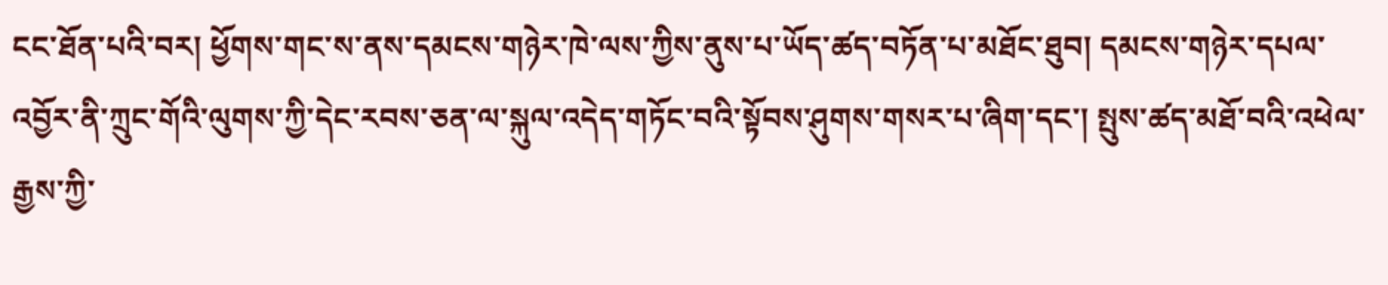ངང་ཐོན་པའི་བར། ཕྱོགས་གང་ས་ནས་དམངས་གཉེར་ཁེ་ལས་ཀྱིས་ནུས་པ་ཡོད་ཚད་བཏོན་པ་མཐོང་ཐུབ། དམངས་གཉེར་དཔལ་འབྱོར་ནི་ཀྲུང་གོའི་ལུགས་ཀྱི་དེང་རབས་ཅན་ལ་སྐུལ་འདེད་གཏོང་བའི་སྟོབས་ཤུགས་གསར་པ་ཞིག་དང་། སྤུས་ཚད་མཐོ་བའི་འཕེལ་རྒྱས་ཀྱི་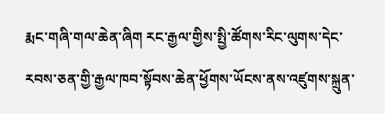རྨང་གཞི་གལ་ཆེན་ཞིག རང་རྒྱལ་གྱིས་སྤྱི་ཚོགས་རིང་ལུགས་དེང་རབས་ཅན་གྱི་རྒྱལ་ཁབ་སྟོབས་ཆེན་ཕྱོགས་ཡོངས་ནས་འཛུགས་སྐྲུན་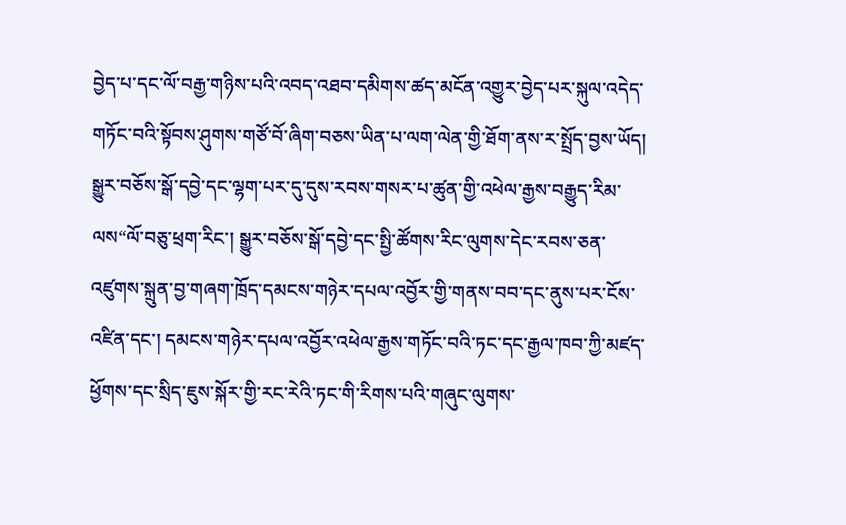བྱེད་པ་དང་ལོ་བརྒྱ་གཉིས་པའི་འབད་འཐབ་དམིགས་ཚད་མངོན་འགྱུར་བྱེད་པར་སྐུལ་འདེད་གཏོང་བའི་སྟོབས་ཤུགས་གཙོ་བོ་ཞིག་བཅས་ཡིན་པ་ལག་ལེན་གྱི་ཐོག་ནས་ར་སྤྲོད་བྱས་ཡོད།
སྒྱུར་བཅོས་སྒོ་དབྱེ་དང་ལྷག་པར་དུ་དུས་རབས་གསར་པ་ཚུན་གྱི་འཕེལ་རྒྱས་བརྒྱུད་རིམ་ལས“ལོ་བཅུ་ཕྲག་རིང་། སྒྱུར་བཅོས་སྒོ་དབྱེ་དང་སྤྱི་ཚོགས་རིང་ལུགས་དེང་རབས་ཅན་འཛུགས་སྐྲུན་བྱ་གཞག་ཁྲོད་དམངས་གཉེར་དཔལ་འབྱོར་གྱི་གནས་བབ་དང་ནུས་པར་ངོས་འཛིན་དང་། དམངས་གཉེར་དཔལ་འབྱོར་འཕེལ་རྒྱས་གཏོང་བའི་ཏང་དང་རྒྱལ་ཁབ་ཀྱི་མཛད་ཕྱོགས་དང་སྲིད་ཇུས་སྐོར་གྱི་རང་རེའི་ཏང་གི་རིགས་པའི་གཞུང་ལུགས་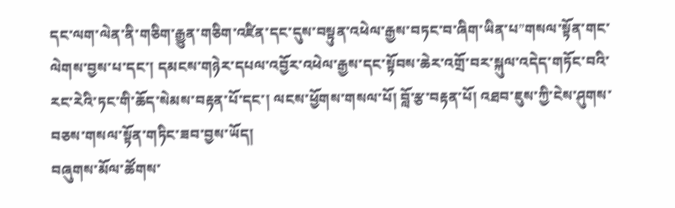དང་ལག་ལེན་ནི་གཅིག་རྒྱུན་གཅིག་འཛིན་དང་དུས་བསྟུན་འཕེལ་རྒྱས་བཏང་བ་ཞིག་ཡིན་པ”གསལ་སྟོན་གང་ལེགས་བྱས་པ་དང་། དམངས་གཉེར་དཔལ་འབྱོར་འཕེལ་རྒྱས་དང་སྟོབས་ཆེར་འགྲོ་བར་སྐུལ་འདེད་གཏོང་བའི་རང་རེའི་ཏང་གི་ཆོད་སེམས་བརྟན་པོ་དང་། ལངས་ཕྱོགས་གསལ་པོ། བློ་རྩ་བརྟན་པོ། འཐབ་ཇུས་ཀྱི་ངེས་ཤུགས་བཅས་གསལ་སྟོན་གཏིང་ཟབ་བྱས་ཡོད།
བཞུགས་མོལ་ཚོགས་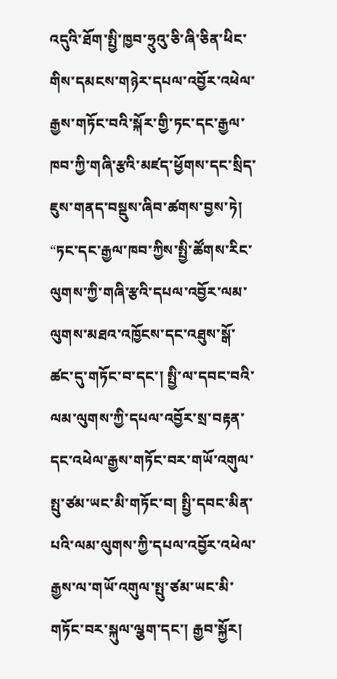འདུའི་ཐོག་སྤྱི་ཁྱབ་ཧྲུའུ་ཅི་ཞི་ཅིན་ཕིང་གིས་དམངས་གཉེར་དཔལ་འབྱོར་འཕེལ་རྒྱས་གཏོང་བའི་སྐོར་གྱི་ཏང་དང་རྒྱལ་ཁབ་ཀྱི་གཞི་རྩའི་མཛད་ཕྱོགས་དང་སྲིད་ཇུས་གནད་བསྡུས་ཞིབ་ཚགས་བྱས་ཏེ། “ཏང་དང་རྒྱལ་ཁབ་ཀྱིས་སྤྱི་ཚོགས་རིང་ལུགས་ཀྱི་གཞི་རྩའི་དཔལ་འབྱོར་ལམ་ལུགས་མཐའ་འཁྱོངས་དང་འཐུས་སྒོ་ཚང་དུ་གཏོང་བ་དང་། སྤྱི་ལ་དབང་བའི་ལམ་ལུགས་ཀྱི་དཔལ་འབྱོར་སྲ་བརྟན་དང་འཕེལ་རྒྱས་གཏོང་བར་གཡོ་འགུལ་སྤུ་ཙམ་ཡང་མི་གཏོང་བ། སྤྱི་དབང་མིན་པའི་ལམ་ལུགས་ཀྱི་དཔལ་འབྱོར་འཕེལ་རྒྱས་ལ་གཡོ་འགུལ་སྤུ་ཙམ་ཡང་མི་གཏོང་བར་སྐུལ་ལྕག་དང་། རྒྱབ་སྐྱོར།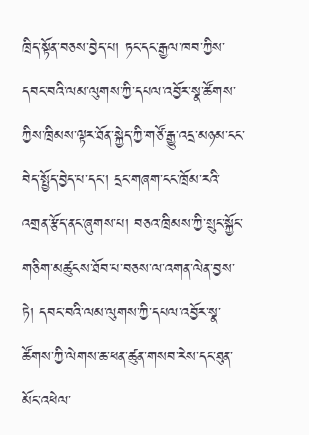ཁྲིད་སྟོན་བཅས་བྱེད་པ། ཏང་དང་རྒྱལ་ཁབ་ཀྱིས་དབང་བའི་ལམ་ལུགས་ཀྱི་དཔལ་འབྱོར་སྣ་ཚོགས་ཀྱིས་ཁྲིམས་ལྟར་ཐོན་སྐྱེད་ཀྱི་གཙོ་རྒྱུ་འདྲ་མཉམ་ངང་བེད་སྤྱོད་བྱེད་པ་དང་། དྲང་གཞག་ངང་ཁྲོམ་རའི་འགྲན་རྩོད་ནང་ཞུགས་པ། བཅའ་ཁྲིམས་ཀྱི་སྲུང་སྐྱོང་གཅིག་མཚུངས་ཐོབ་པ་བཅས་ལ་འགན་ལེན་བྱས་ཏེ། དབང་བའི་ལམ་ལུགས་ཀྱི་དཔལ་འབྱོར་སྣ་ཚོགས་ཀྱི་ལེགས་ཆ་ཕན་ཚུན་གསབ་རེས་དང་ཐུན་མོང་འཕེལ་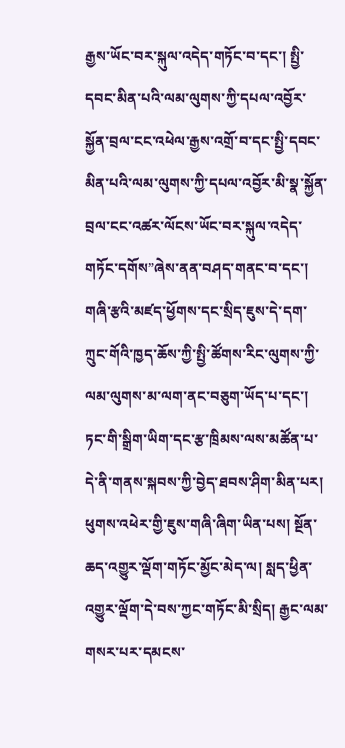རྒྱས་ཡོང་བར་སྐུལ་འདེད་གཏོང་བ་དང་། སྤྱི་དབང་མིན་པའི་ལམ་ལུགས་ཀྱི་དཔལ་འབྱོར་སྐྱོན་བྲལ་ངང་འཕེལ་རྒྱས་འགྲོ་བ་དང་སྤྱི་དབང་མིན་པའི་ལམ་ལུགས་ཀྱི་དཔལ་འབྱོར་མི་སྣ་སྐྱོན་བྲལ་ངང་འཚར་ལོངས་ཡོང་བར་སྐུལ་འདེད་གཏོང་དགོས”ཞེས་ནན་བཤད་གནང་བ་དང་། གཞི་རྩའི་མཛད་ཕྱོགས་དང་སྲིད་ཇུས་དེ་དག་ཀྲུང་གོའི་ཁྱད་ཆོས་ཀྱི་སྤྱི་ཚོགས་རིང་ལུགས་ཀྱི་ལམ་ལུགས་མ་ལག་ནང་བཅུག་ཡོད་པ་དང་། ཏང་གི་སྒྲིག་ཡིག་དང་རྩ་ཁྲིམས་ལས་མཚོན་པ་དེ་ནི་གནས་སྐབས་ཀྱི་བྱེད་ཐབས་ཤིག་མིན་པར། ཕུགས་འཕེར་གྱི་ཇུས་གཞི་ཞིག་ཡིན་པས། སྔོན་ཆད་འགྱུར་ལྡོག་གཏོང་མྱོང་མེད་ལ། སླད་ཕྱིན་འགྱུར་ལྡོག་དེ་བས་ཀྱང་གཏོང་མི་སྲིད། རྒྱང་ལམ་གསར་པར་དམངས་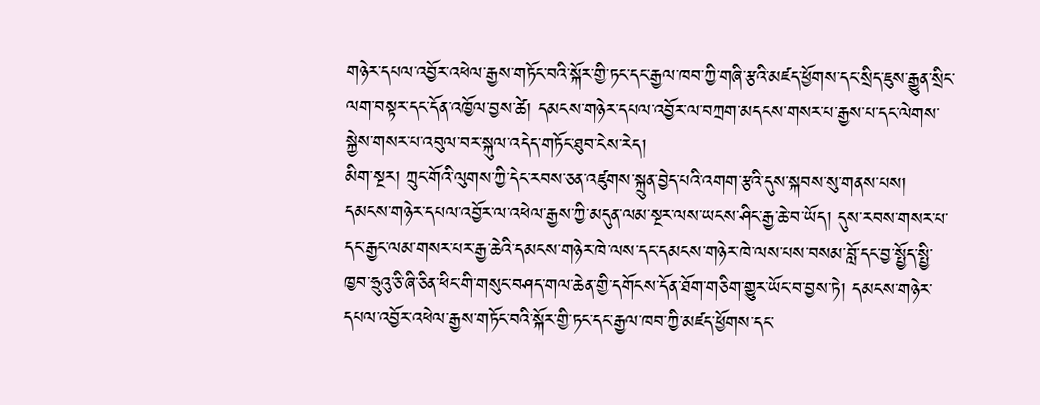གཉེར་དཔལ་འབྱོར་འཕེལ་རྒྱས་གཏོང་བའི་སྐོར་གྱི་ཏང་དང་རྒྱལ་ཁབ་ཀྱི་གཞི་རྩའི་མཛད་ཕྱོགས་དང་སྲིད་ཇུས་རྒྱུན་སྲིང་ལག་བསྟར་དང་དོན་འཁྱོལ་བྱས་ཚེ། དམངས་གཉེར་དཔལ་འབྱོར་ལ་བཀྲག་མདངས་གསར་པ་རྒྱས་པ་དང་ལེགས་སྐྱེས་གསར་པ་འབུལ་བར་སྐུལ་འདེད་གཏོང་ཐུབ་ངེས་རེད།
མིག་སྔར། ཀྲུང་གོའི་ལུགས་ཀྱི་དེང་རབས་ཅན་འཛུགས་སྐྲུན་བྱེད་པའི་འགག་རྩའི་དུས་སྐབས་སུ་གནས་པས། དམངས་གཉེར་དཔལ་འབྱོར་ལ་འཕེལ་རྒྱས་ཀྱི་མདུན་ལམ་སྔར་ལས་ཡངས་ཤིང་རྒྱ་ཆེ་བ་ཡོད། དུས་རབས་གསར་པ་དང་རྒྱང་ལམ་གསར་པར་རྒྱ་ཆེའི་དམངས་གཉེར་ཁེ་ལས་དང་དམངས་གཉེར་ཁེ་ལས་པས་བསམ་བློ་དང་བྱ་སྤྱོད་སྤྱི་ཁྱབ་ཧྲུའུ་ཅི་ཞི་ཅིན་ཕིང་གི་གསུང་བཤད་གལ་ཆེན་གྱི་དགོངས་དོན་ཐོག་གཅིག་གྱུར་ཡོང་བ་བྱས་ཏེ། དམངས་གཉེར་དཔལ་འབྱོར་འཕེལ་རྒྱས་གཏོང་བའི་སྐོར་གྱི་ཏང་དང་རྒྱལ་ཁབ་ཀྱི་མཛད་ཕྱོགས་དང་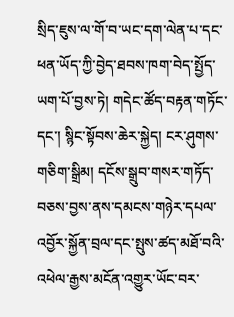སྲིད་ཇུས་ལ་གོ་བ་ཡང་དག་ལེན་པ་དང་ཕན་ཡོད་ཀྱི་བྱེད་ཐབས་ཁག་བེད་སྤྱོད་ཡག་པོ་བྱས་ཏེ། གདེང་ཚོད་བརྟན་གཏོང་དང་། སྙིང་སྟོབས་ཆེར་སྐྱེད། ངར་ཤུགས་གཅིག་སྒྲིམ། དངོས་སྒྲུབ་གསར་གཏོད་བཅས་བྱས་ནས་དམངས་གཉེར་དཔལ་འབྱོར་སྐྱོན་བྲལ་དང་སྤུས་ཚད་མཐོ་བའི་འཕེལ་རྒྱས་མངོན་འགྱུར་ཡོང་བར་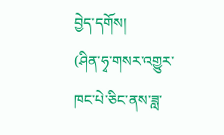བྱེད་དགོས།
(ཤིན་ཧྭ་གསར་འགྱུར་ཁང་པེ་ཅིང་ནས་ཟླ་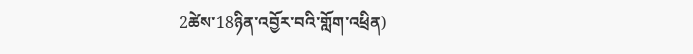2ཚེས་18ཉིན་འབྱོར་བའི་གློག་འཕྲིན)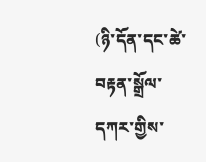(ཉི་དོན་དང་ཚེ་བརྟན་སྒྲོལ་དཀར་གྱིས་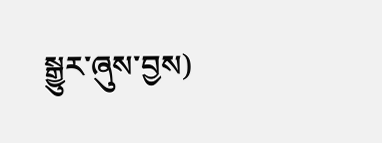སྒྱུར་ཞུས་བྱས)